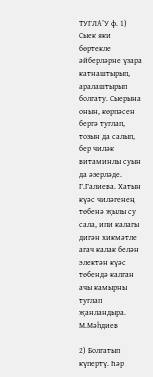ТУГЛА’У ф. 1) Сыек яки бөртекле әйберләрне үзара катнаштырып, аралаштырып болгату. Сыерына онын, көрпәсен бергә туглап, тозын да салып, бер чиләк витаминлы суын да әзерләде. Г.Галиева. Хатын күәс чиләгенең төбенә җылы су сала, ипи калагы дигән хикмәтле агач калак белән электән күәс төбендә калган ачы камырны туглап җанландыра. М.Мәһдиев

2) Болгатып күпертү. Һәр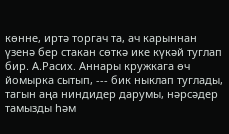көнне, иртә торгач та, ач карыннан үзенә бер стакан сөткә ике күкәй туглап бир. А.Расих. Аннары кружкага өч йомырка сытып, --- бик ныклап туглады, тагын аңа ниндидер дарумы, нәрсәдер тамызды һәм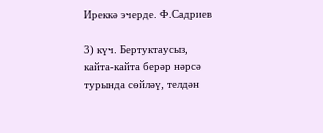Иреккә эчерде. Ф.Садриев

3) күч. Бертуктаусыз, кайта-кайта берәр нәрсә турында сөйләү, телдән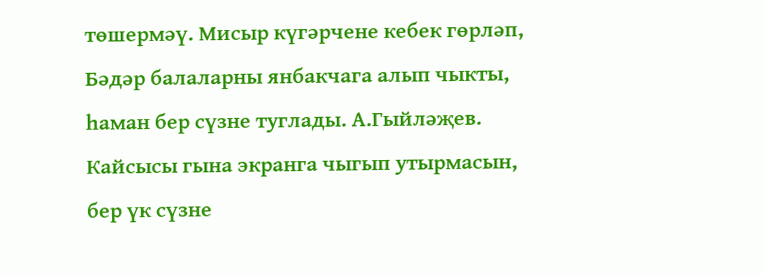төшермәү. Мисыр күгәрчене кебек гөрләп, Бәдәр балаларны янбакчага алып чыкты, һаман бер сүзне туглады. А.Гыйләҗев. Кайсысы гына экранга чыгып утырмасын, бер үк сүзне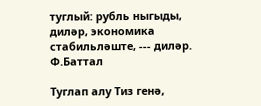туглый: рубль ныгыды, диләр, экономика стабильләште, --- диләр. Ф.Баттал

Туглап алу Тиз генә,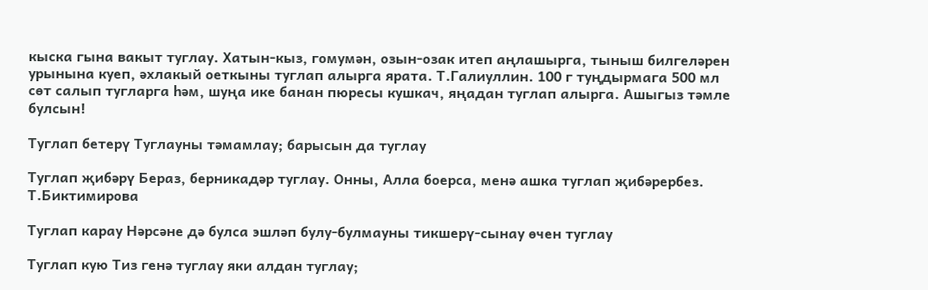кыска гына вакыт туглау. Хатын-кыз, гомумән, озын-озак итеп аңлашырга, тыныш билгеләрен урынына куеп, әхлакый оеткыны туглап алырга ярата. Т.Галиуллин. 100 г туңдырмага 500 мл сөт салып тугларга һәм, шуңа ике банан пюресы кушкач, яңадан туглап алырга. Ашыгыз тәмле булсын!

Туглап бетерү Туглауны тәмамлау; барысын да туглау

Туглап җибәрү Бераз, берникадәр туглау. Онны, Алла боерса, менә ашка туглап җибәрербез. Т.Биктимирова

Туглап карау Нәрсәне дә булса эшләп булу-булмауны тикшерү-сынау өчен туглау

Туглап кую Тиз генә туглау яки алдан туглау;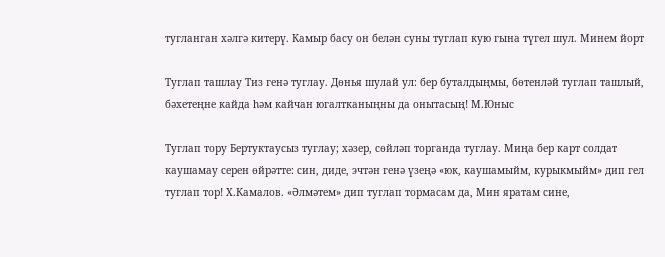тугланган хәлгә китерү. Камыр басу он белән суны туглап кую гына түгел шул. Минем йорт

Туглап ташлау Тиз генә туглау. Дөнья шулай ул: бер буталдыңмы, бөтенләй туглап ташлый, бәхетеңне кайда һәм кайчан югалтканыңны да онытасың! М.Юныс

Туглап тору Бертуктаусыз туглау; хәзер, сөйләп торганда туглау. Миңа бер карт солдат каушамау серен өйрәтте: син, диде, эчтән генә үзеңә «юк, каушамыйм, курыкмыйм» дип гел туглап тор! Х.Камалов. «Әлмәтем» дип туглап тормасам да, Мин яратам сине,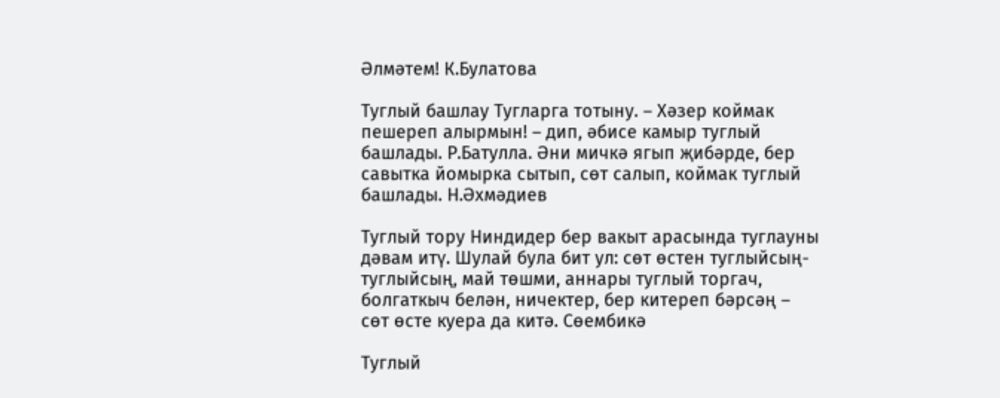Әлмәтем! К.Булатова

Туглый башлау Тугларга тотыну. – Хәзер коймак пешереп алырмын! – дип, әбисе камыр туглый башлады. Р.Батулла. Әни мичкә ягып җибәрде, бер савытка йомырка сытып, сөт салып, коймак туглый башлады. Н.Әхмәдиев

Туглый тору Ниндидер бер вакыт арасында туглауны дәвам итү. Шулай була бит ул: сөт өстен туглыйсың-туглыйсың, май төшми, аннары туглый торгач, болгаткыч белән, ничектер, бер китереп бәрсәң – сөт өсте куера да китә. Сөембикә

Туглый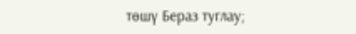төшү Бераз туглау;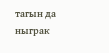тагын да ныграк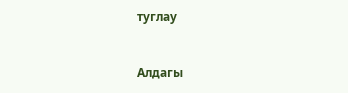туглау



Алдагы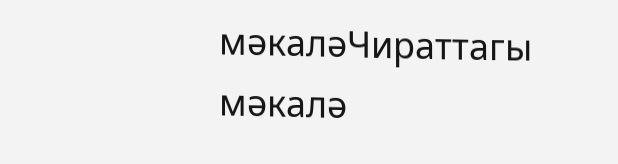мәкаләЧираттагы мәкалә